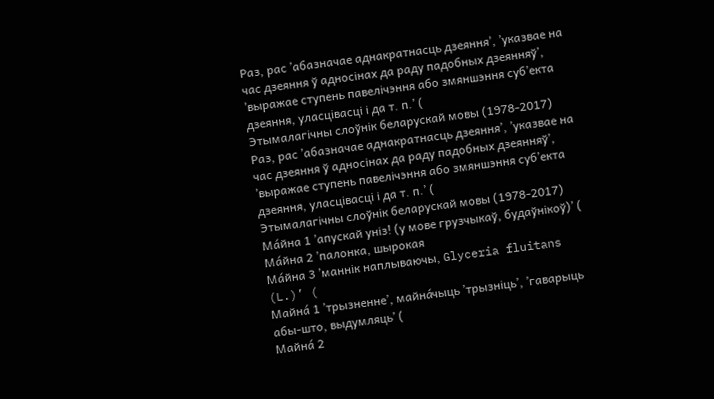Раз, рас ’абазначае аднакратнасць дзеяння’, ’указвае на час дзеяння ў адносінах да раду падобных дзеянняў’, ’выражае ступень павелічэння або змяншэння суб’екта дзеяння, уласцівасці і да т. п.’ (
Этымалагічны слоўнік беларускай мовы (1978-2017)
Раз, рас ’абазначае аднакратнасць дзеяння’, ’указвае на час дзеяння ў адносінах да раду падобных дзеянняў’, ’выражае ступень павелічэння або змяншэння суб’екта дзеяння, уласцівасці і да т. п.’ (
Этымалагічны слоўнік беларускай мовы (1978-2017)
Ма́йна 1 ’апускай уніз! (у мове грузчыкаў, будаўнікоў)’ (
Ма́йна 2 ’палонка, шырокая
Ма́йна 3 ’маннік наплываючы, Glyceria fluitans (L.)’ (
Майна́ 1 ’трызненне’, майна́чыць ’трызніць’, ’гаварыць абы-што, выдумляць’ (
Майна́ 2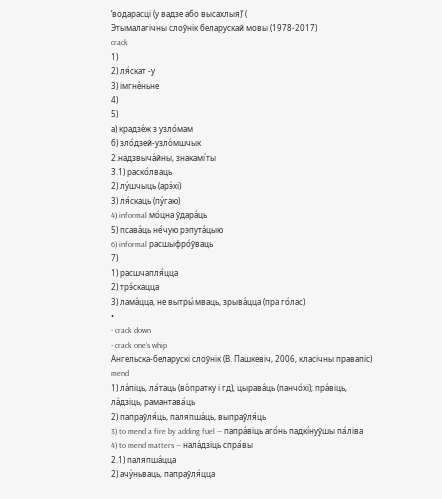’водарасці (у вадзе або высахлыя)’ (
Этымалагічны слоўнік беларускай мовы (1978-2017)
crack
1)
2) ля́скат -у
3) імгне́ньне
4)
5)
а) крадзе́ж з узло́мам
б) зло́дзей-узло́мшчык
2.надзвыча́йны, знакамі́ты
3.1) раско́лваць
2) лу́шчыць (арэ́хі)
3) ля́скаць (пу́гаю)
4) informal мо́цна ўдара́ць
5) псава́ць не́чую рэпута́цыю
6) informal расшыфро́ўваць
7)
1) расшчапля́цца
2) трэ́скацца
3) лама́цца, не вытры́мваць, зрыва́цца (пра го́лас)
•
- crack down
- crack one’s whip
Ангельска-беларускі слоўнік (В. Пашкевіч, 2006, класічны правапіс)
mend
1) ла́піць, ла́таць (во́пратку і гд), цырава́ць (панчо́хі); пра́віць, ла́дзіць, рамантава́ць
2) папраўля́ць, паляпша́ць, выпраўля́ць
3) to mend a fire by adding fuel — папра́віць аго́нь падкі́нуўшы па́ліва
4) to mend matters — нала́дзіць спра́вы
2.1) паляпша́цца
2) ачу́ньваць, папраўля́цца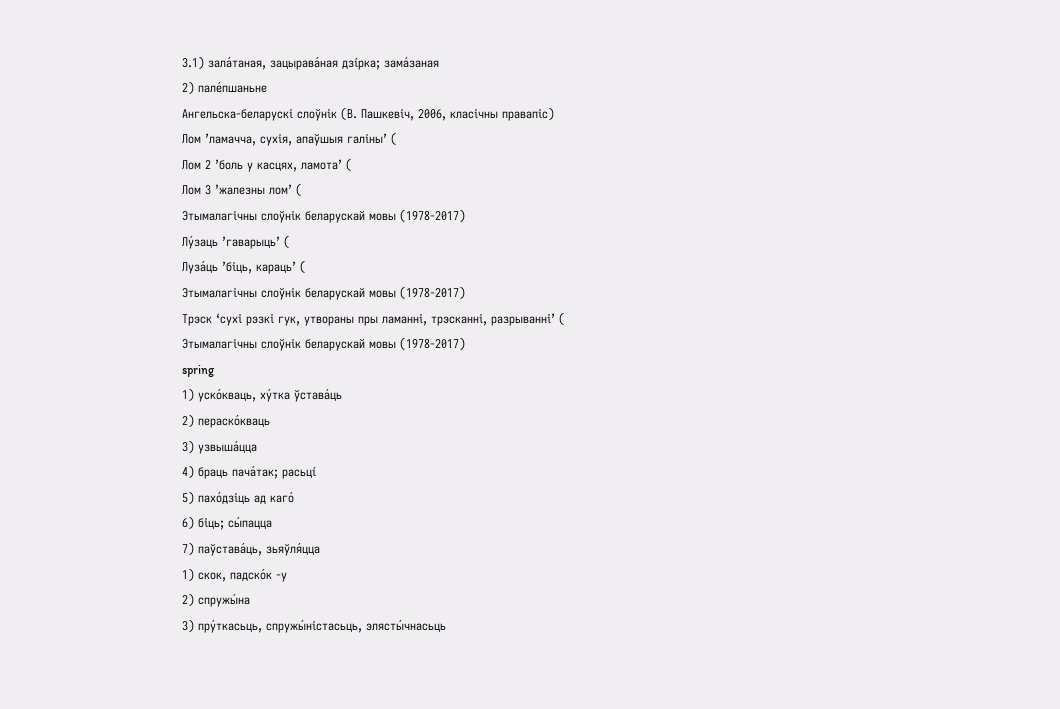3.1) зала́таная, зацырава́ная дзі́рка; зама́заная
2) пале́пшаньне
Ангельска-беларускі слоўнік (В. Пашкевіч, 2006, класічны правапіс)
Лом ’ламачча, сухія, апаўшыя галіны’ (
Лом 2 ’боль у касцях, ламота’ (
Лом 3 ’жалезны лом’ (
Этымалагічны слоўнік беларускай мовы (1978-2017)
Лу́заць ’гаварыць’ (
Луза́ць ’біць, караць’ (
Этымалагічны слоўнік беларускай мовы (1978-2017)
Трэск ‘сухі рэзкі гук, утвораны пры ламанні, трэсканні, разрыванні’ (
Этымалагічны слоўнік беларускай мовы (1978-2017)
spring
1) уско́кваць, ху́тка ўстава́ць
2) пераско́кваць
3) узвыша́цца
4) браць пача́так; расьці́
5) пахо́дзіць ад каго́
6) біць; сы́пацца
7) паўстава́ць, зьяўля́цца
1) скок, падско́к -у
2) спружы́на
3) пру́ткасьць, спружы́ністасьць, элясты́чнасьць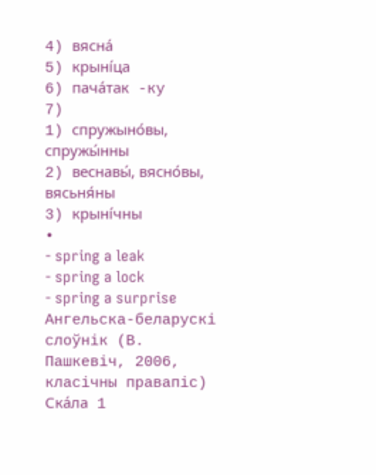4) вясна́
5) крыні́ца
6) пача́так -ку
7)
1) спружыно́вы, спружы́нны
2) веснавы́, вясно́вы, вясьня́ны
3) крыні́чны
•
- spring a leak
- spring a lock
- spring a surprise
Ангельска-беларускі слоўнік (В. Пашкевіч, 2006, класічны правапіс)
Ска́ла 1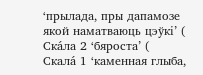‘прылада, пры дапамозе якой наматваюць цэўкі’ (
Ска́ла 2 ‘бяроста’ (
Скала́ 1 ‘каменная глыба,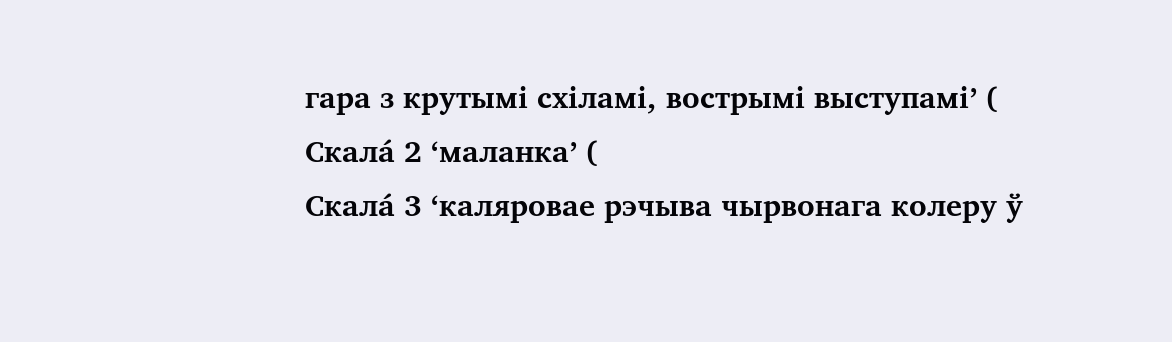гара з крутымі схіламі, вострымі выступамі’ (
Скала́ 2 ‘маланка’ (
Скала́ 3 ‘каляровае рэчыва чырвонага колеру ў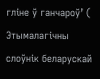гліне ў ганчароў’ (
Этымалагічны слоўнік беларускай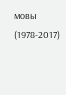мовы (1978-2017)